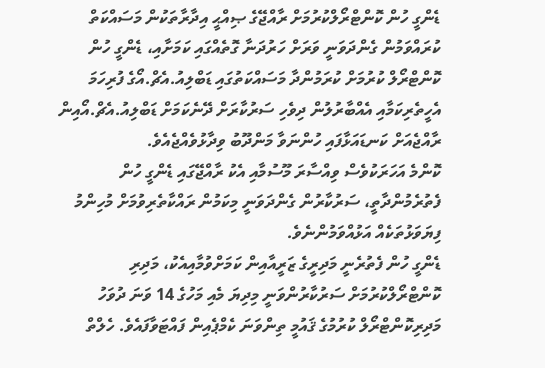ޑެންގީ ހުން ކޮންޓްރޯލްކުރުމަށް ރާއްޖޭގެ ޞިއްޙީ އިދާރާތަކުން މަސައްކަތް ކުރައްވަމުން ގެންދަވަނީ ވަރަށް ހަރުދަނާ ގޮތެއްގައި ކަމަށާއި، ޑެންގީ ހުން ކޮންޓްރޯލް ކުރުމަށް ކުރަމުންދާ މަސައްކަތުގައި ޑަބްލިއު.އެޗް.އޯގެ ފުރިހަމަ އެހީތެރިކަމާއި އެއްބާރުލުން ދިވެހި ސަރުކާރަށް ދޭނެކަމަށް ޑަބްލިއު.އެޗް.އޯއިން ރާއްޖެއަށް ކަނޑައަޅާފައި ހުންނަވާ މަންދޫބު ވިދާޅުވެއްޖެއެވެ.
ކޮންމެ އަހަރަކުވެސް ވިއްސާރަ މޫސުމާއި އެކު ރާއްޖޭގައި ޑެންގީ ހުން ފެތުރެމުންދާތީ، ސަރުކާރުން ގެންދަވަނީ މިކަމުން ރައްކާތެރިވުމަށް މުހިންމު ފިޔަވަޅުތަކެއް އަޅުއްވަމުންނެވެ.
ޑެންގީ ހުން ފެތުރެނީ މަދިރީގެ ޒަރީއާއިން ކަމަށްވުމާއިއެކު، މަދިރި ކޮންޓްރޯލްކުރުމަށް ސަރުކާރުންވަނީ މިދިޔަ މެއި މަހުގެ 14 ވަނަ ދުވަހު މަދިރިކޮންޓްރޯލް ކުރުމުގެ ޤައުމީ ތިންވަނަ ކެމްޕެއިން ފައްޓަވާފައެވެ. ހެލްތް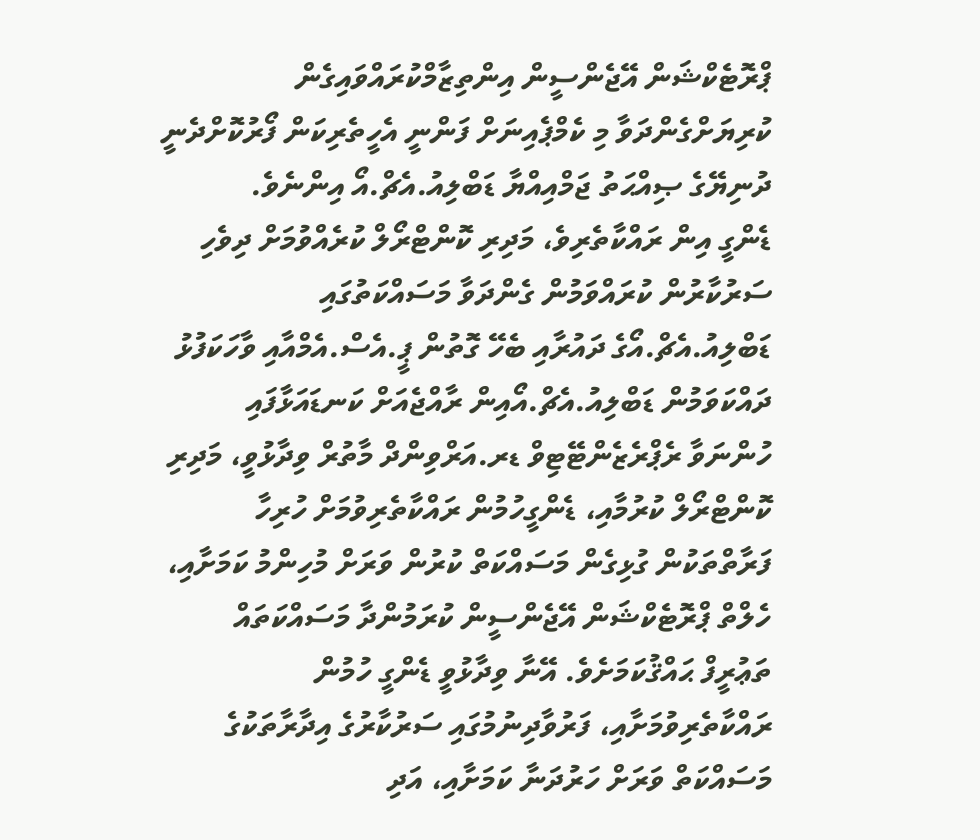ޕްރޮޓެކްޝަން އޭޖެންސީން އިންތިޒާމްކުރައްވައިގެން ކުރިޔަށްގެންދަވާ މި ކެމްޕެއިނަށް ފަންނީ އެހީތެރިކަން ފޯރުކޮށްދެނީ ދުނިޔޭގެ ޞިއްޙަތު ޖަމްއިއްޔާ ޑަބްލިއު.އެޗް.އޯ އިންނެވެ.
ޑެންގީ އިން ރައްކާތެރިވެ، މަދިރި ކޮންޓްރޯލް ކުރެއްވުމަށް ދިވެހި ސަރުކާރުން ކުރައްވަމުން ގެންދަވާ މަސައްކަތުގައި ޑަބްލިއު.އެޗް.އޯގެ ދައުރާއި ބެހޭ ގޮތުން ޕީ.އެސް.އެމްއާއި ވާހަކަފުޅު ދައްކަވަމުން ޑަބްލިއު.އެޗް.އޯއިން ރާއްޖެއަށް ކަނޑައަޅާފައި ހުންނަވާ ރެޕްރެޒެންޓޭޓިވް ޑރ.އަރްވިންދް މާތުރް ވިދާޅުވީ، މަދިރި ކޮންޓްރޯލް ކުރުމާއި، ޑެންގީހުމުން ރައްކާތެރިވުމަށް ހުރިހާ ފަރާތްތަކުން ގުޅިގެން މަސައްކަތް ކުރުން ވަރަށް މުހިންމު ކަމަށާއި، ހެލްތް ޕްރޮޓެކްޝަން އޭޖެންސީން ކުރަމުންދާ މަސައްކަތައް ތަޢުރީފް ޙައްޤުކަމަށެވެ. އޭނާ ވިދާޅުވީ ޑެންގީ ހުމުން ރައްކާތެރިވުމަށާއި، ފަރުވާދިނުމުގައި ސަރުކާރުގެ އިދާރާތަކުގެ މަސައްކަތް ވަރަށް ހަރުދަނާ ކަމަށާއި، އަދި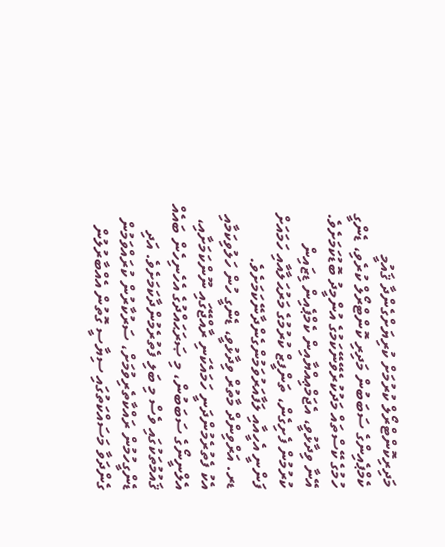މަދިރިކޮންޓްރޯލް ކުރުމަށް ކުރިޔަށްގެންދާ ޤައުމީ ކެމްޕެއިންގެ ސަބަބުން މަދިރި ކޮންޓްރޯލް ކުރެވި، ޑެންގީ ހުމުގެ ކޭސްތައް މަދުކުރެވޭނޭކަމުގެ އުންމީދު ބޮޑުކަމަށެވެ. އޭނާ ވިދާޅުވީ، އެޖަމްޢިއްޔާއިން ކެމްޕެއިން ޑިޒައިން ކުރުމުން ފެށިގެން، ތަންފީޒް ކުރުމުގެ މަރުޙަލާއާއި ހަމައަށް ފަންނީ އެހީއާއި ލަފާއަރުވަމުންގެންދާނޭކަމަށެވެ.
ޑރ. އަރްވިންދް މާތުރް ވިދާޅުވީ، ޑެންގީ ހުން ހަލުވިކަމާއި އެކު ފެތުރެމުންދަނީ ހަމައެކަނި ރާއްޖޭގައި ނޫންކަމަށާއި، އެލްނީނޯގެ ސަބަބުން، މި ޞަރަޙައްދުގެ އެހެނިހެން ބައެއް ޤައުމުތަކުގައި ވެސް މި ބަލި ފެތުރެމުންދާކަމަށެވެ. އަދި ޑެންގީހުމުން ރައްކާތެރިވުމަށް، ސަރުކާރުން ކުރައްވަމުން ގެންދަވާ މަސައްކަތުގައި ސިޔާސީ ގޮތުން އެއްބާރުލުން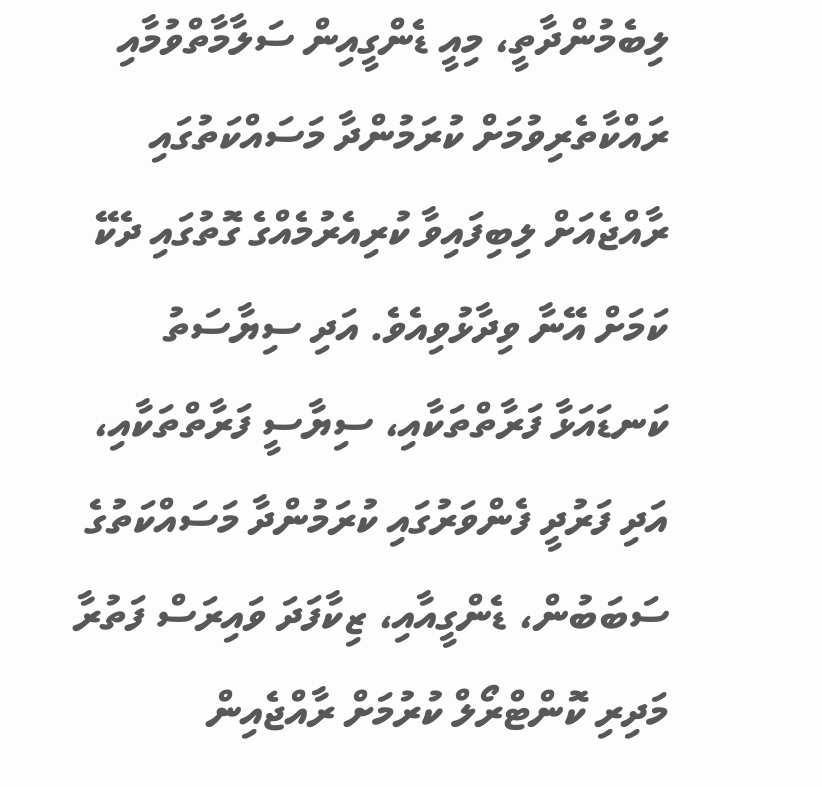ލިބެމުންދާތީ، މިއީ ޑެންގީއިން ސަލާމާތްވުމާއި ރައްކާތެރިވުމަށް ކުރަމުންދާ މަސައްކަތުގައި ރާއްޖެއަށް ލިބިފައިވާ ކުރިއެރުމެއްގެ ގޮތުގައި ދެކޭ ކަމަށް އޭނާ ވިދާޅުވިއެވެ. އަދި ސިޔާސަތު ކަނޑައަޅާ ފަރާތްތަކާއި، ސިޔާސީ ފަރާތްތަކާއި، އަދި ފަރުދީ ފެންވަރުގައި ކުރަމުންދާ މަސައްކަތުގެ ސަބަބުން، ޑެންގީއާއި، ޒިކާފަދަ ވައިރަސް ފަތުރާ މަދިރި ކޮންޓްރޯލް ކުރުމަށް ރާއްޖެއިން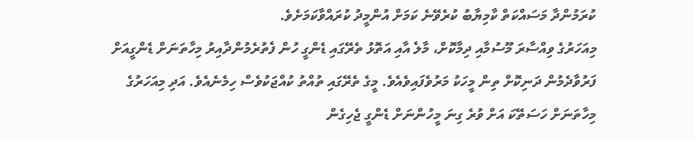ކުރަމުންދާ މަސައްކަތް ކާމިޔާބު ކުރެވޭނެ ކަމަށް އުންމީދު ކުރައްވާކަމަށެވެ.
މިއަހަރުގެ ވިއްސާރަ މޫސުމާއި ދިމާކޮށް، މާލެ އާއި އަތޮޅު ތެރޭގައި ޑެންގީ ހުން ފެތުރެމުންދާއިރު މިހާތަނަށް ޑެންގީއަށް ފަރުވާދެމުން ދަނިކޮށް ތިން މީހަކު މަރުވެފައިވެއެވެ. މީގެ ތެރޭގައި ތުއްތު ކުއްޖަކުވެސް ހިމެނެއެވެ. އަދި މިއަހަރުގެ މިހާތަނަށް ހަސަތޭކަ އަށް ވުރެ ގިނަ މީހުންނަށް ޑެންގީ ޖެހިގެން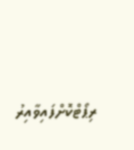ރިޕޯޓްކޮށްފައިވާއިރު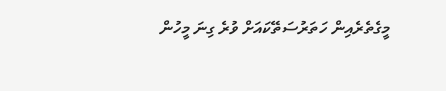މީގެތެރެއިން ހަތަރުސަތޭކައަށް ވުރެ ގިނަ މީހުން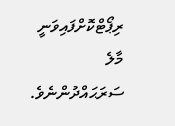ރިޕޯޓްކޮށްފައިވަނީ މާލެ ސަރަޙައްދުންނެވެ.